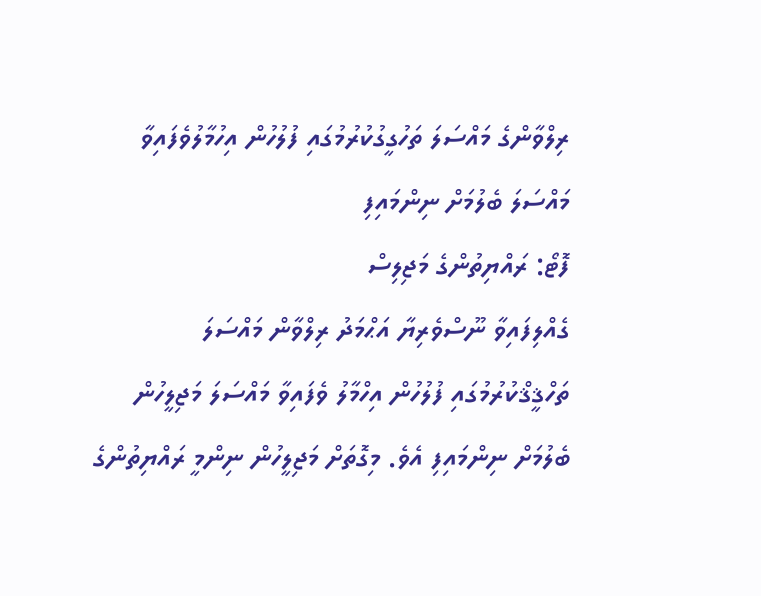ރިލްވާންގެ މައްސަލަ ތަހުގީގުކުރުމުގައި ފުލުހުން އިހުމާލުވެފައިވާ މައްސަލަ ބެލުމަށް ނިންމައިފި
ފޮޓޯ: ރައްޔިތުންގެ މަޖިލިސް
ގެއްލިފައިވާ ނޫސްވެރިޔާ އަޙްމަދު ރިލްވާން މައްސަލަ ތަހްޤީޤްކުރުމުގައި ފުލުހުން އިހްމާލު ވެފައިވާ މައްސަލަ މަޖިލީހުން ބެލުމަށް ނިންމައިފި އެވެ. މިގޮތަށް މަޖިލީހުން ނިންމީ ރައްޔިތުންގެ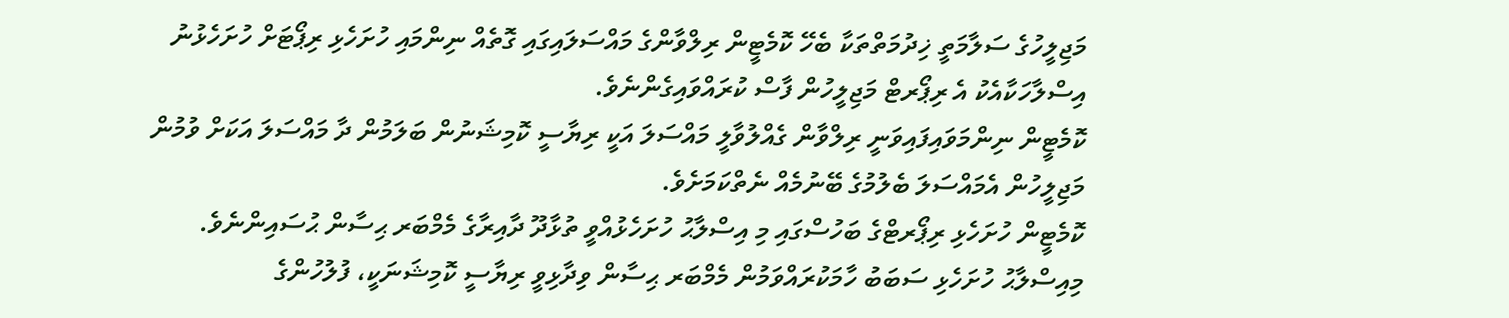މަޖިލީހުގެ ސަލާމަތީ ޚިދުމަތްތަކާ ބެހޭ ކޮމެޓީން ރިލްވާންގެ މައްސަލައިގައި ގޮތެއް ނިންމައި ހުށަހެޅި ރިޕޯޓަށް ހުށަހެޅުނު އިސްލާހަކާއެކު އެ ރިޕޯރޓް މަޖިލީހުން ފާސް ކުރައްވައިގެންނެވެ.
ކޮމެޓީން ނިންމަވައިފައިވަނީ ރިލްވާން ގެއްލުވާލީ މައްސަލަ އަކީ ރިޔާސީ ކޮމިޝަނުން ބަލަމުން ދާ މައްސަލަ އަކަށް ވުމުން މަޖިލީހުން އެމައްސަލަ ބެލުމުގެ ބޭނުމެއް ނެތްކަމަށެވެ.
ކޮމެޓީން ހުށަހެޅި ރިޕޯރޓްގެ ބަހުސްގައި މި އިސްލާޙު ހުށަހެޅުއްވީ ތުޅާދޫ ދާއިރާގެ މެމްބަރ ޙިސާން ޙުސައިންނެވެ. މިއިސްލާޙު ހުށަހެޅި ސަބަބު ހާމަކުރައްވަމުން މެމްބަރ ޙިސާން ވިދާޅިވީ ރިޔާސީ ކޮމިޝަނަކީ، ފުލުހުންގެ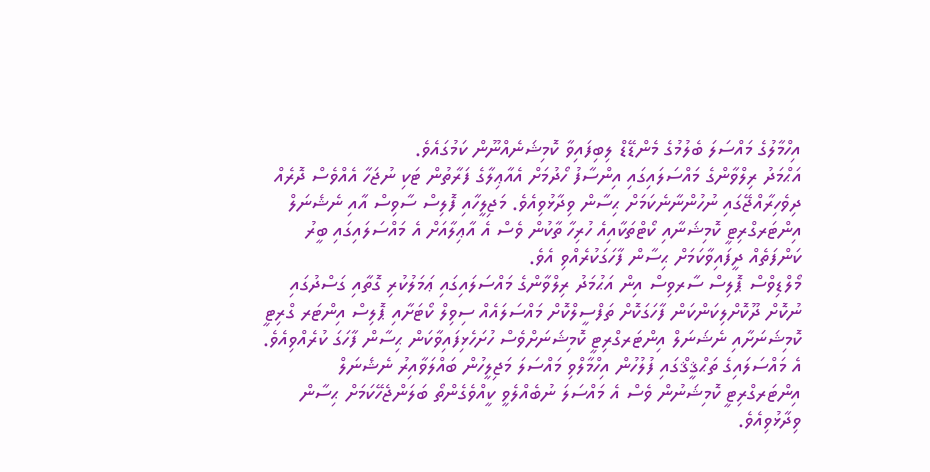އިހްމާލުގެ މައްސަލަ ބެލުމުގެ މެންޑޭޑް ލިބިފައިވާ ކޮމިޝަނެއްނޫން ކަމުގައެވެ.
އަޙްމަދު ރިލްވާންގެ މައްސަލައިގައި އިންސާފު ހޯދުމަށް އެއާޢިލާގެ ފަރާތުން ޓަކި ނުޖަހާ އެއްވެސް ދޮރެއް ދިވެހިރާއްޖޭގައި ނުހުންނާނެކަމަށް ޙިސާން ވިދާޅުވިއެވެ. މަޖިލީހާއި ފޮލިސް ސާވިސް އާއި ނެޝެނަލް އިންޓަރގްރިޓީ ކޮމިޝަނާއި ކޯޓްތަކާއިއެ ހުރިހާ ތާކުން ވެސް އެ އާޢިލާއަށް އެ މައްސަލައިގައި ބީރު ކަންފަތެއް ދީފައިވާކަމަށް ޙިސާން ފާހަގަކުރެއްވި އެވެ.
މޯލްޑިވްސް ޕޮލިސް ސާރވިސް އިން އަޙުމަދު ރިލްވާންގެ މައްސަލައިގައި ޢަމަލުކުރި ގޮތާއި ގަސްދުގައި ނުކޮށް ދޫކޮށްލިކަންކަން ފާހަގަކޮށް ތަފްސީލްކޮށް މައްސަލައެއް ސިވިލް ކޯޓަށާއި ޕޮލިސް އިންޓަރ ގްރިޓީ ކޮމިޝަނަށާއި ނެޝަނަލް އިންޓަރގްރިޓީ ކޮމިޝަނަށްވެސް ހުށަހެޅިފައިވާކަން ޙިސާން ފާހަގަ ކުރެއްވިއެވެ. އެ މައްސަލައިގެ ތަޙްޤީޤްގައި ފުލުހުން އިހްމާލްވި މައްސަލަ މަޖިލީހުން ބައްލަވާއިރު ނެޝެނަލް އިންޓަރގްރިޓީ ކޮމިޝަނުން ވެސް އެ މައްސަލަ ނުބެއްލެވީ ކީއްވެގެންތޯ ބަލަންޖެހޭކަމަށް ޙިސާން ވިދާޅުވިއެވެ.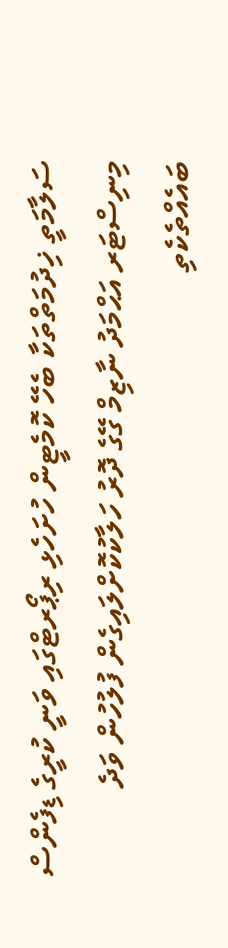ސަލާމަތީ ޚިދުމަތްތަކާ ބެހޭ ކޮމެޓީން ހުށަހެޅި ރިޕޯރޓްގައި ވަނީ ކުރީގެ ޑިފެންސް މިނިސްޓަރ އަޙްމަދު ނާޒިމް ގޭގެ ދޮރު ހަލާކުކޮށްލައިގެން ފުލުހުން ވަދެ ބައެއްތެކެތި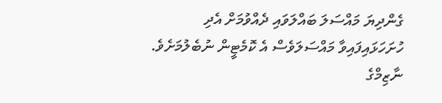ގެންދިޔަ މައްސަލަ ބައްލަވައި ދެއްވުމަށް އެދި ހުށަހަޅައިފައިވާ މައްސަލަވެސް އެ ކޮމެޓީން ނުބެލުމަށެވެ.
ނާޒިމްގެ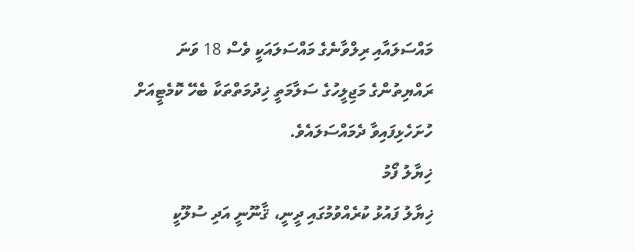މައްސަލައާއި ރިލްވާނެގެ މައްސަލައަކީ ވެސް 18 ވަނަ ރައްޔިތުންގެ މަޖިލީހުގެ ސަލާމަތީ ޚިދުމަތްތަކާ ބެހޭ ކޮމެޓީއަށް ހުށަހެޅިފައިވާ ދެމައްސަލައެވެ.
ޚިޔާލު ފޯމު
ޚިޔާލު ފައުޅު ކުރެއްވުމުގައި ދީނީ، ޤާނޫނީ އަދި ސުލޫކީ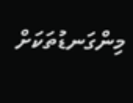މިންގަނޑުތަކަށް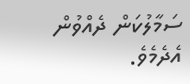ސަމާލުކަން ދެއްވުން އެދެމެވެ.